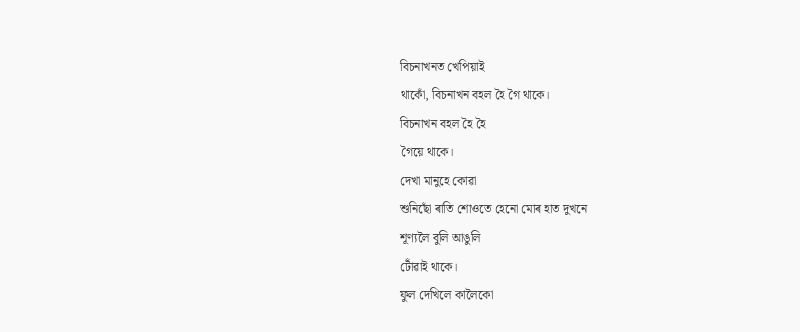বিচনাখনত খেপিয়াই
থাকোঁ, বিচনাখন বহল হৈ গৈ থাকে।
বিচনাখন বহল হৈ হৈ
গৈয়ে থাকে।
দেখা মানুহে কোৱা
শুনিছোঁ ৰাতি শোওতে হেনো মোৰ হাত দুখনে
শূণ্যলৈ বুলি আঙুলি
টোঁৱাই থাকে।
ফুল দেখিলে কালৈকো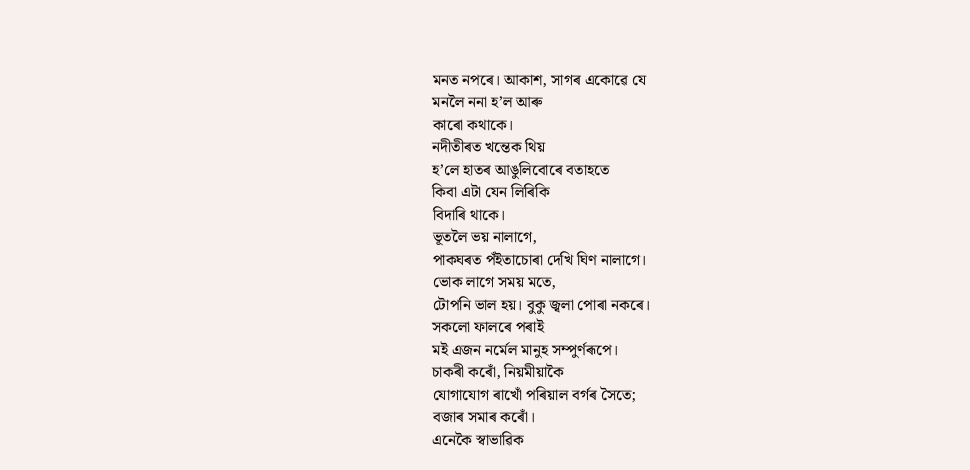মনত নপৰে। আকাশ, সাগৰ একোৱে যে
মনলৈ ননা হ’ল আৰু
কাৰো কথাকে।
নদীতীৰত খন্তেক থিয়
হ’লে হাতৰ আঙুলিবোৰে বতাহতে
কিবা এটা যেন লিৰিকি
বিদাৰি থাকে।
ভূতলৈ ভয় নালাগে,
পাকঘৰত পঁইতাচোৰা দেখি ঘিণ নালাগে।
ভোক লাগে সময় মতে,
টোপনি ভাল হয়। বুকু জ্বলা পোৰা নকৰে।
সকলো ফালৰে পৰাই
মই এজন নৰ্মেল মানুহ সম্পুৰ্ণৰূপে।
চাকৰী কৰোঁ, নিয়মীয়াকৈ
যোগাযোগ ৰাখোঁ পৰিয়াল বৰ্গৰ সৈতে;
বজাৰ সমাৰ কৰোঁ।
এনেকৈ স্বাভাৱিক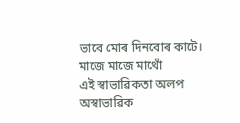ভাবে মোৰ দিনবোৰ কাটে।
মাজে মাজে মাথোঁ
এই স্বাভাৱিকতা অলপ অস্বাভাৱিক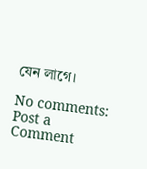যেন লাগে।

No comments:
Post a Comment